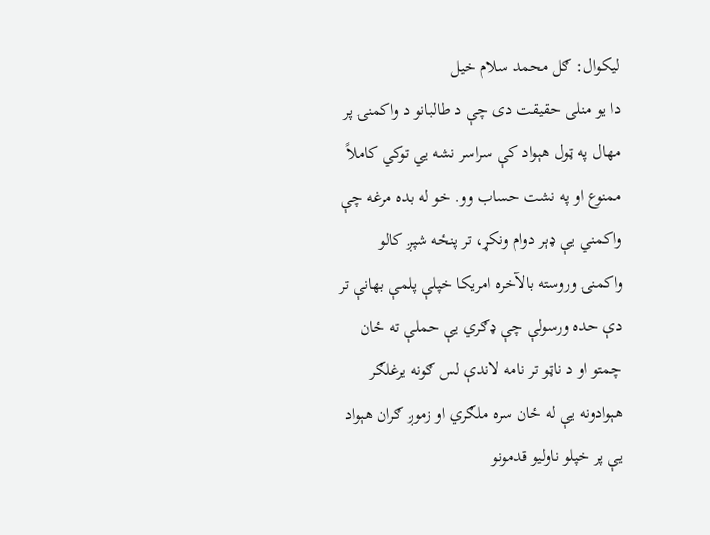لیکوال: ګل محمد سلام خیل
دا يو منلی حقيقت دی چې د طالبانو د واکمنۍ پر مهال په ټول هېواد کې سراسر نشه يي توکي کاملاً ممنوع او په نشت حساب وو. خو له بده مرغه چې واکمني يې ډېر دوام ونکړ، تر پنځه شپږ کالو واکمنۍ وروسته بالآخره امريکا خپلې پلمې بهانې تر دې حده ورسولې چې ډګري يې حملې ته ځان چمتو او د ناټو تر نامه لاندې لس ګونه يرغلګر هېوادونه يې له ځان سره ملګري او زموږ ګران هېواد يې پر خپلو ناوليو قدمونو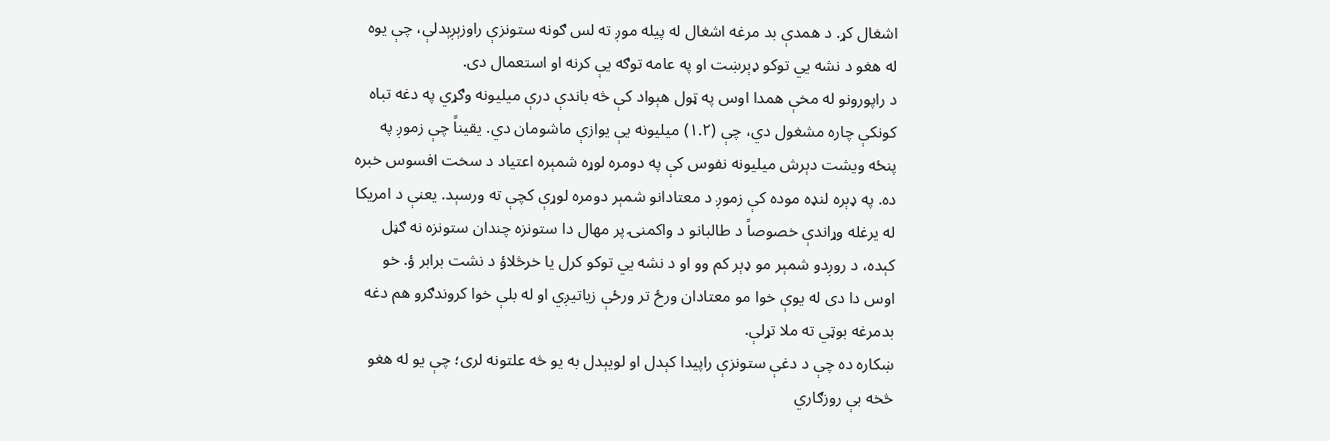اشغال کړ. د همدې بد مرغه اشغال له پيله موږ ته لس ګونه ستونزې راوزېږېدلې، چې يوه له هغو د نشه يي توکو ډېرښت او په عامه توګه يې کرنه او استعمال دی.
د راپورونو له مخې همدا اوس په ټول هېواد کې څه باندې درې ميليونه وګړي په دغه تباه کونکې چاره مشغول دي، چې (۱.۲) ميليونه يې يوازې ماشومان دي. يقيناً چې زموږ په پنځه ويشت دېرش ميليونه نفوس کې په دومره لوړه شمېره اعتياد د سخت افسوس خبره ده. په ډېره لنډه موده کې زموږ د معتادانو شمېر دومره لوړې کچې ته ورسېد. يعنې د امريکا له يرغله وړاندې خصوصاً د طالبانو د واکمنۍ پر مهال دا ستونزه چندان ستونزه نه ګڼل کېده، د روږدو شمېر مو ډېر کم وو او د نشه يي توکو کرل يا خرڅلاؤ د نشت برابر ؤ. خو اوس دا دی له يوې خوا مو معتادان ورځ تر ورځې زياتيږي او له بلې خوا کروندګرو هم دغه بدمرغه بوټي ته ملا تړلې.
ښکاره ده چې د دغې ستونزې راپيدا کېدل او لويېدل به يو څه علتونه لری؛ چې يو له هغو څخه بې روزګاري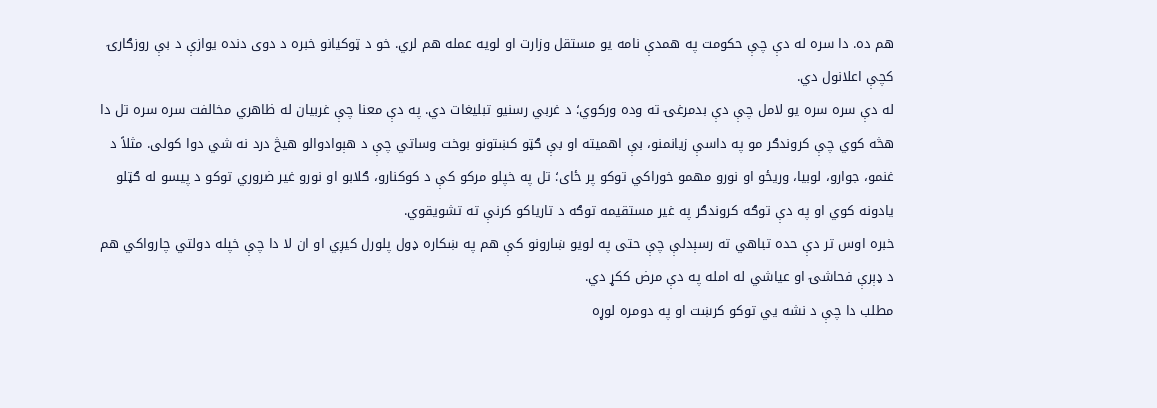هم ده. دا سره له دې چې حکومت په همدې نامه يو مستقل وزارت او لويه عمله هم لري. خو د ټوکيانو خبره د دوی دنده يوازې د بې روزګارۍ کچې اعلانول دي.
له دې سره سره يو لامل چې دې بدمرغۍ ته وده ورکوي؛ د غربي رسنيو تبليغات دي. په دې معنا چې غربيان له ظاهري مخالفت سره سره تل دا هڅه کوي چې کروندګر مو په داسې زيانمنو، بې اهميته او بې ګټو کښتونو بوخت وساتي چې د هېوادوالو هيڅ درد نه شي دوا کولی. مثلاً د غنمو، جوارو، لوبيا، وريځو او نورو مهمو خوراکي توکو پر ځای؛ تل په خپلو مرکو کې د کوکنارو، ګلابو او نورو غير ضروري توکو د پيسو له ګټلو يادونه کوي او په دې توګه کروندګر په غير مستقيمه توګه د تارياکو کرنې ته تشويقوي.
خبره اوس تر دې حده تباهي ته رسېدلې چې حتی په لويو ښارونو کې هم په ښکاره ډول پلورل کيږي او ان لا دا چې خپله دولتي چارواکي هم د ډېرې فحاشۍ او عياشي له امله په دې مرض ککړ دي.
مطلب دا چې د نشه يي توکو کرښت او په دومره لوړه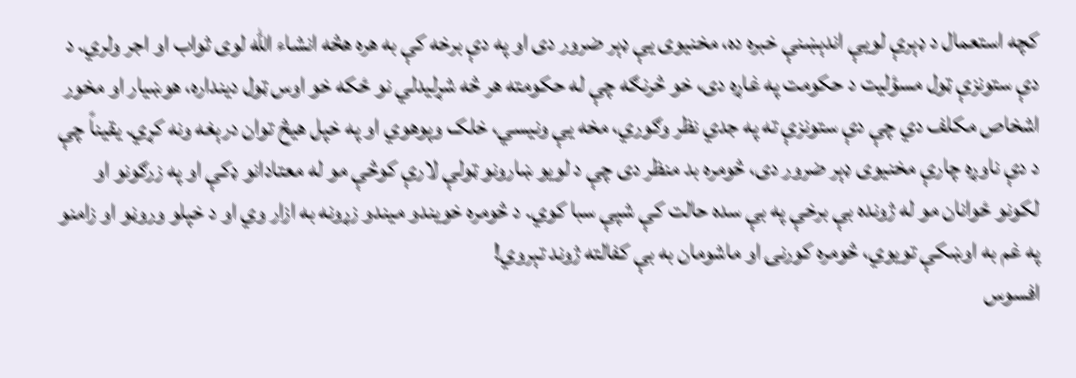کچه استعمال د ډېرې لويې اندېښنې خبره ده، مخنيوی يې ډېر ضرور دی او په دې برخه کې به هره هڅه انشاء الله لوی ثواب او اجر ولري. د دې ستونزې ټول مسؤليت د حکومت په غاړه دی، خو څرنګه چې له حکومته هر څه شړليدلي نو ځکه خو اوس ټول دينداره، هوښيار او مخور اشخاص مکلف دي چې دې ستونزې ته په جدي نظر وګوري، مخه يې ونيسي، خلک وپوهوي او په خپل هيڅ توان درېغه ونه کړي. يقيناً چې د دې ناوړه چارې مخنيوی ډېر ضرور دی، څومره بد منظر دی چې د لويو ښارونو ټولې لارې کوڅې مو له معتادانو ډکې او په زرګونو او لکونو ځوانان مو له ژونده بې برخې په بې سده حالت کې شپې سبا کوي. د څومره خويندو ميندو زړونه به ازار وي او د خپلو وروڼو او زامنو په غم به اوښکې تويوي، څومره کورنۍ او ماشومان به بې کفالته ژوند تېروي!
افسوس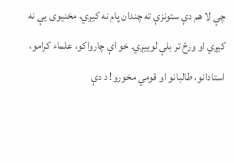چې لا هم دې ستونزې ته چندان پام نه کيږي، مخنيوی يې نه کيږي او ورځ تر بلې لوييږي. خو اې چارواکو، علماء کرامو، استادانو، طالبانو او قومي مخورو! د دې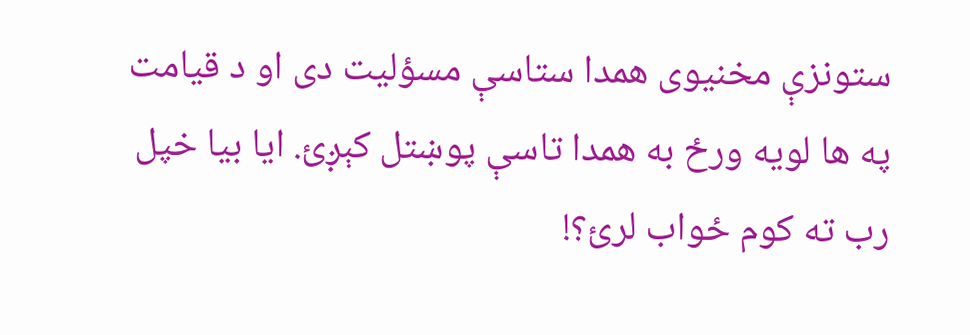ستونزې مخنیوی همدا ستاسې مسؤليت دی او د قيامت په ها لويه ورځ به همدا تاسې پوښتل کېږئ. ايا بيا خپل رب ته کوم ځواب لرئ؟!